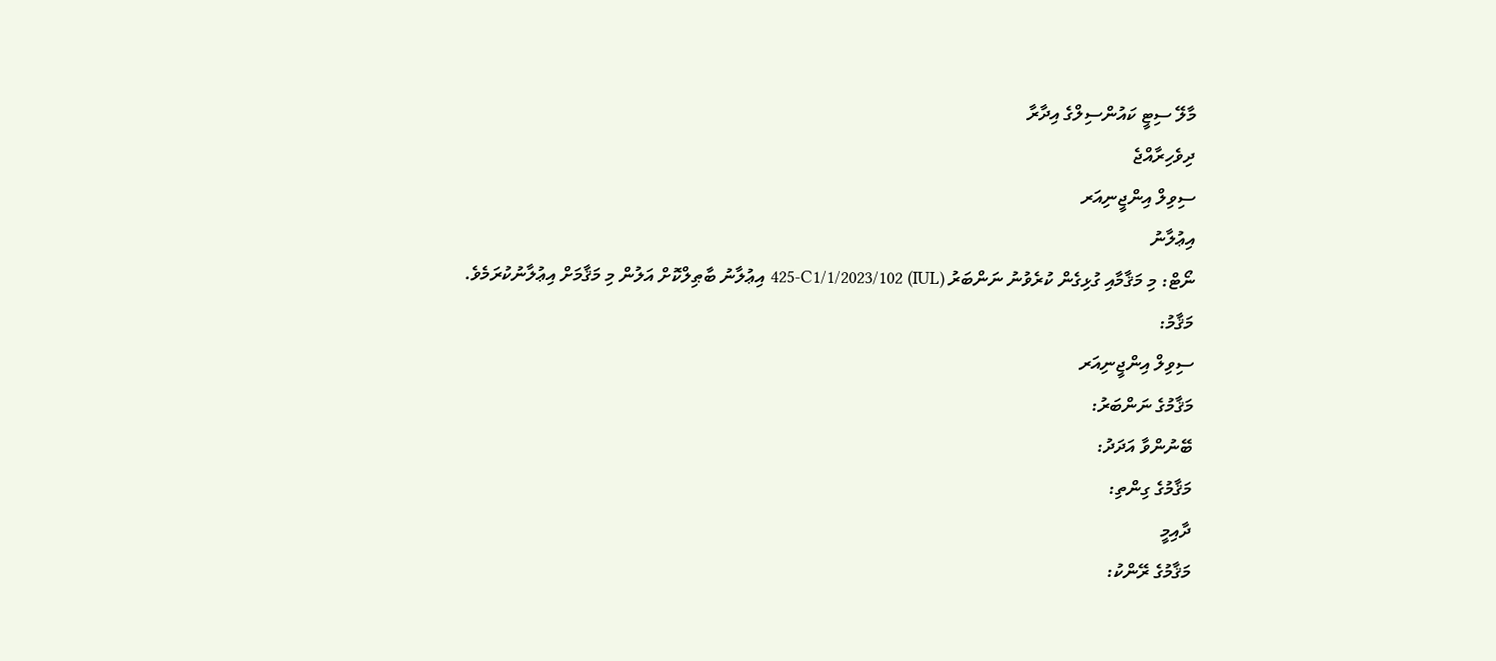މާލޭ ސިޓީ ކައުންސިލްގެ އިދާރާ
ދިވެހިރާއްޖެ
ސިވިލް އިންޖީނިއަރ
އިޢުލާނު
ނޯޓް: މި މަޤާމާއި ގުޅިގެން ކުރެވުނު ނަންބަރު (IUL) 425-C1/1/2023/102 އިޢުލާނު ބާޠިލްކޮށް އަލުން މި މަޤާމަށް އިޢުލާނުކުރަމެވެ.
މަޤާމު:
ސިވިލް އިންޖީނިއަރ
މަޤާމުގެ ނަންބަރު:
ބޭނުންވާ އަދަދު:
މަޤާމުގެ ގިންތި:
ދާއިމީ
މަޤާމުގެ ރޭންކު: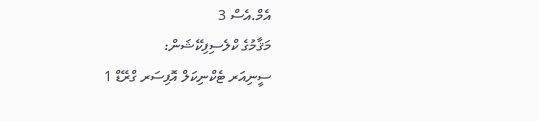އެމް.އެސް 3
މަޤާމުގެ ކްލެސިފިކޭޝަން:
ސީނިއަރ ޓެކްނިކަލް އޮފިސަރ ގްރޭޑް 1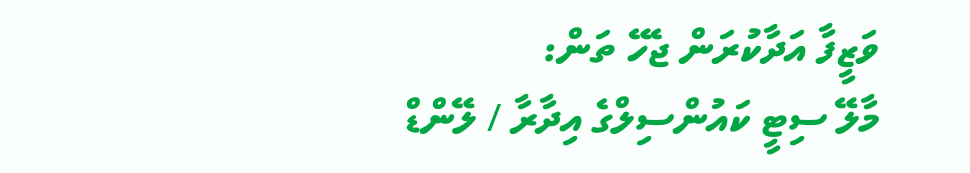ވަޒީފާ އަދާކުރަން ޖެހޭ ތަން:
މާލޭ ސިޓީ ކައުންސިލްގެ އިދާރާ / ލޭންޑް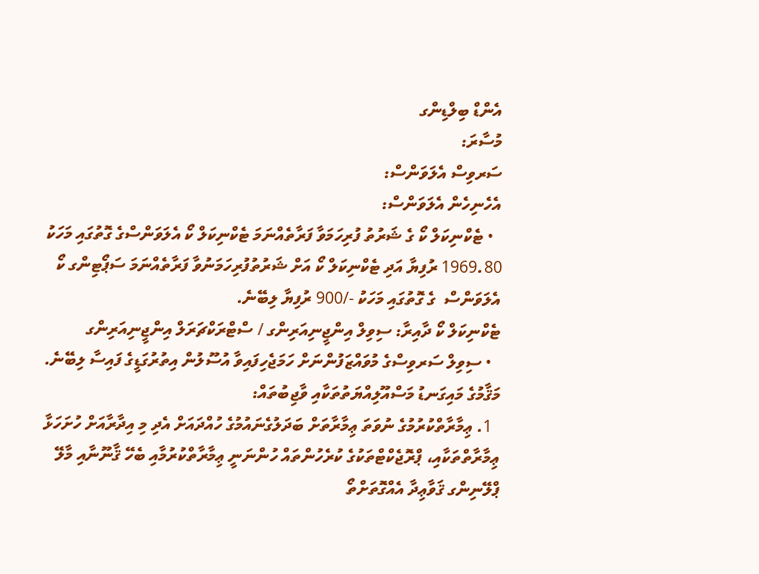އެންޑް ބިލްޑިންގ
މުސާރަ:
ސަރވިސް އެލަވަންސް:
އެހެނިހެން އެލަވަންސް:
  • ޓެކްނިކަލް ކޯ ގެ ޝަރުތު ފުރިހަމަވާ ފަރާތެއްނަމަ ޓެކްނިކަލް ކޯ އެލަވަންސްގެ ގޮތުގައި މަހަކު 1969.80 ރުފިޔާ އަދި ޓެކްނިކަލް ކޯ އަށް ޝަރުތުފުރިހަމަނުވާ ފަރާތެއްނަމަ ސަޕޯޓިންގ ކޯ އެލަވަންސް  ގެ ގޮތުގައި މަހަކު -/900 ރުފިޔާ ލިބޭނެ.
ޓެކްނިކަލް ކޯ ދާއިރާ: ސިވިލް އިންޖީނިއަރިންގ / ސްޓްރަކްޗަރަލް އިންޖީނިއަރިންގ
  • ސިވިލް ސަރވިސްގެ މުވައްޒަފުންނަށް ހަމަޖެހިފައިވާ އުސޫލުން އިތުރުގަޑީގެ ފައިސާ ލިބޭނެ.
މަޤާމުގެ މައިގަނޑު މަސްއޫލިއްޔަތުތަކާއި ވާޖިބުތައް:
  1. ޢިމާރާތްކުރުމުގެ ނުވަތަ ޢިމާރާތަށް ބަދަލުގެނައުމުގެ ހުއްދައަށް އެދި މި އިދާރާއަށް ހުށަހަޅާ ޢިމާރާތްތަކާއި، ޕްރޮޖެކްޓްތަކުގެ ކުރެހުންތައް ހުންނަނީ ޢިމާރާތްކުރުމާއި ބެހޭ ޤާނޫނާއި މާލޭ ޕްލޭނިންގ ޤަވާޢިދާ އެއްގޮތަށްތޯ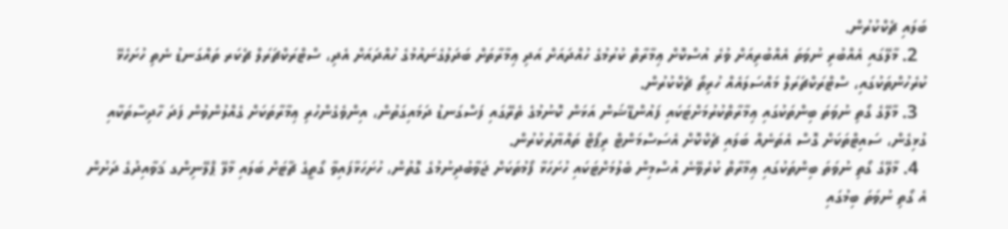ބަލައި ޗެކްކުރުން.
  2. މާލޭގައި އެއްބުރި ނުވަތަ އެއްބުރިއަށް ވުރެ އުސްކޮށް ޢިމާރާތް ކުރުމުގެ ހުއްދައަށް އަދި ޢިމާރާތަށް ބަދަލުގެނައުމުގެ ހުއްދައަށް އެދި، ސްޓްރަކްޗަރަލް ޗެކަރ ތައްގަނޑު ނެތި ހުށަހެޅޭ ކުރެހުންތަކުގައި، ސްޓްރަކްޗަރަލް މައްސަލައެއް ހުރިތޯ ޗެކްކުރުން.
  3. މާލޭގެ ގޯތި ނުވަތަ ބިންތަކުގައި ޢިމާރާތްކުރުމަށްޓަކައި ފައުންޑޭޝަން އަޅަން ކޮނުމުގެ ތެރޭގައި ފަސްގަނޑު ދަމައިގަތުން، އިންވެގެންހުރި ޢިމާރާތަކަށް ގެއްލުންވުން ފަދަ ހާދިސާތަކާއި ގުޅިގެން، ސައިޓްތަކަށް ގޮސް އެތަނެއް ބަލައި ޗެކްކޮށް އެސަސްމަންޓް ރިޕޯޓް ތައްޔާރުކުރުން.
  4. މާލޭގެ ގޯތި ނުވަތަ ބިންތަކުގައި ޢިމާރާތް ކުރެވޭނެ އުސްމިން ބެލުމަށްޓަކައި ހުށަހަޅާ ފޯމުތަކަށް ޖަވާބުދިނުމުގެ ގޮތުން، ހުށަހަޅާފައިވާ ގޯތީގެ ޗާޓަށް ބަލައި މާލޭ ޕްލޭނިންގ ޤަވާއިދުގެ ދަށުން އެ ގޯތި ނުވަތަ ބިމުގައި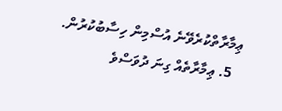ޢިމާރާތްކުރެވޭނެ އުސްމިން ހިސާބުކުރުން.
  5. ޢިމާރާތެއް ގިނަ ދުވަސްވެ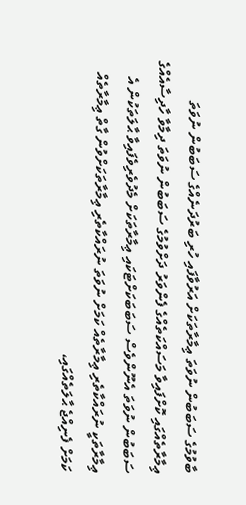ބާވުމުގެ ސަބަބުން ނުވަތަ ޢިމާރާތަކަށް އަރުވާފައި ހުރި ބަރުދަނެއްގެ ސަބަބުން ނުވަތަ ޢިމާރާތެއްގައި ކޮށްފައިވާ މަސައްކަތެއްގެ ފެންވަރު ދަށްވުމުގެ ސަބަބުން ނުވަތަ ދިމާވާ ހާދިސާއެއްގެ ސަބަބުން ނުވަތަ އެނޫންވެސް ސަބަބަކަށްޓަކައި ޢިމާރާތަކަށް މެދުވެރިވެފައިވާ ޙާލަތަކުން އެ ޢިމާރާތަކީ ނުރައްކާތެރި ޢިމާރާތެއް ކަމަށް ނުވަތަ ނުރައްކާތެރި ޢިމާރާތަކަށްވުން ގާތް ޢިމާރާތެއް ކަމަށް ފެނިއްޖެ ޙާލަތެއްގައި،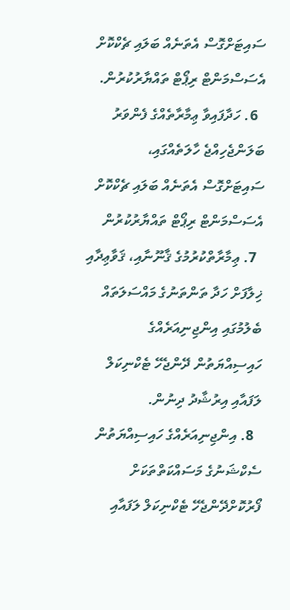ސައިޓަށްގޮސް އެތަނެއް ބަލައި ޗެކްކޮށް އެސަސްމަންޓް ރިޕޯޓް ތައްޔާރުކުރުން.
  6. ހަދާފައިވާ ޢިމާރާތެއްގެ ފެންވަރު ބަލަންޖެހިއްޖެ ހާލަތެއްގައި، ސައިޓަށްގޮސް އެތަނެއް ބަލައި ޗެކްކޮށް އެސަސްމަންޓް ރިޕޯޓް ތައްޔާރުކުރުން
  7. ޢިމާރާތްކުރުމުގެ ޤާނޫނާއި، ޤަވާޢިދާއި ޚިލާފަށް ހަދާ ތަންތަނުގެ މައްސަލަތައް ބެލުމުގައި އިންޖިނިއަރެއްގެ ހައިސިއްޔަތުން ދޭންޖެހޭ ޓެކްނިކަލް ލަފައާއި އިރުޝާދު ދިނުން.
  8. އިންޖިނިއަރެއްގެ ހައިސިއްޔަތުން ސެކްޝަނުގެ މަސައްކަތްތަކަށް ފޯރުކޮށްދޭންޖެހޭ ޓެކްނިކަލް ލަފައާއި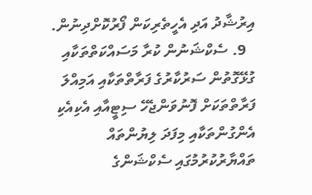އިރުޝާދު އަދި އެހީތެރިކަން ފޯރުކޮށްދިނުން.
  9. ސެކްޝަނުން ކުރާ މަސައްކަތްތަކާއި ގުޅޭގޮތުން ސަރުކާރުގެ ފަރާތްތަކާއި އަމިއްލަ ފަރާތްތަކަށް ފޮނުވަންޖެހޭ ސިޓީއާއި އެކިއެކި އެންގުންތަކާއި މިފަދަ ލިޔުންތައް ތައްޔާރުކުރުމުގައި ސެކްޝަންގެ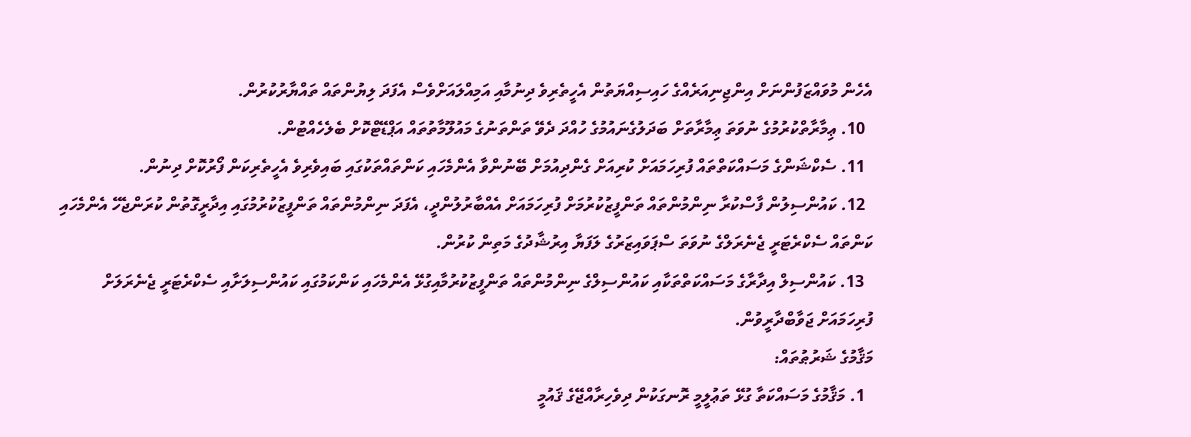އެހެން މުވައްޒަފުންނަށް އިންޖިނިއަރެއްގެ ހައިސިއްޔަތުން އެހީތެރިވެ ދިނުމާއި އަމިއްލައަށްވެސް އެފަދަ ލިޔުންތައް ތައްޔާރުކުރުން.
  10. ޢިމާރާތްކުރުމުގެ ނުވަތަ ޢިމާރާތަށް ބަދަލުގެނައުމުގެ ހުއްދަ ދެވޭ ތަންތަނުގެ މައުލޫމާތުތައް އަޕްޑޭޓްކޮށް ބެލެހެއްޓުން.
  11. ސެކްޝަންގެ މަސައްކަތްތައް ފުރިހަމައަށް ކުރިއަށް ގެންދިއުމަށް ބޭނުންވާ އެންމެހައި ކަންތައްތަކުގައި ބައިވެރިވެ އެހީތެރިކަން ފޯރުކޮށް ދިނުން.
  12. ކައުންސިލުން ފާސްކުރާ ނިންމުންތައް ތަންފީޒުކުރުމަށް ފުރިހަމައަށް އެއްބާރުލުންދީ، އެފަދަ ނިންމުންތައް ތަންފީޒުކުރުމުގައި އިދާރީގޮތުން ކުރަންޖެހޭ އެންމެހައި ކަންތައް ސެކްރެޓަރީ ޖެނެރަލްގެ ނުވަތަ ސްޕަވައިޒަރުގެ ލަފަޔާ އިރުޝާދުގެ މަތިން ކުރުން.
  13. ކައުންސިލް އިދާރާގެ މަސައްކަތްތަކާއި ކައުންސިލްގެ ނިންމުންތައް ތަންފީޒުކުރުމާއިގުޅޭ އެންމެހައި ކަންކަމުގައި ކައުންސިލަށާއި ސެކްރެޓަރީ ޖެނެރަލަށް ފުރިހަމައަށް ޖަވާބްދާރީވުން.
މަޤާމުގެ ޝަރުޠުތައް:
  1. މަޤާމުގެ މަސައްކަތާ ގުޅޭ ތަޢުލީމީ ރޮނގަކުން ދިވެހިރާއްޖޭގެ ޤައުމީ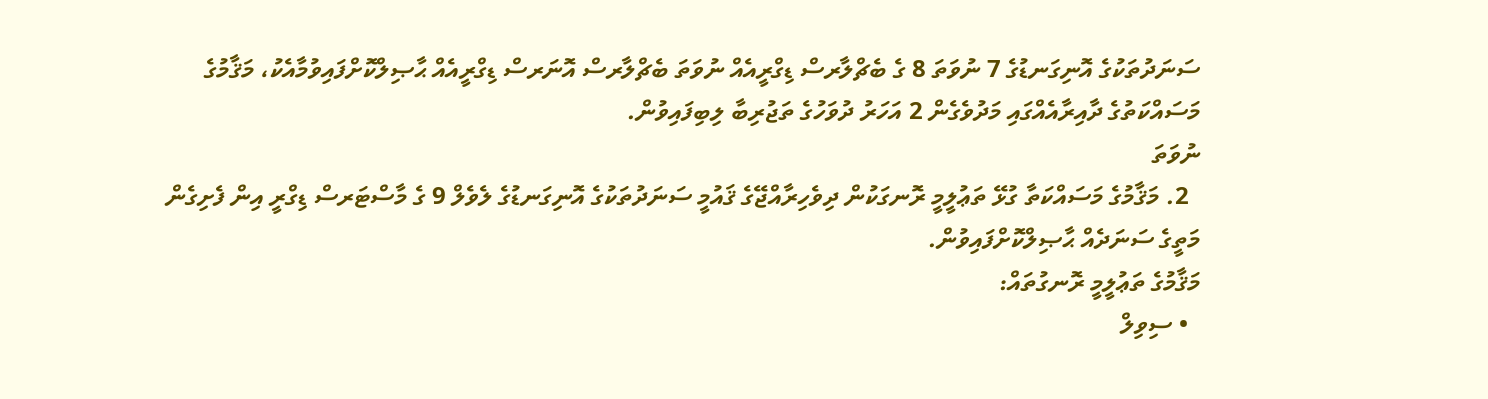ސަނަދުތަކުގެ އޮނިގަނޑުގެ 7 ނުވަތަ 8 ގެ ބެޗްލާރސް ޑިގްރީއެއް ނުވަތަ ބެޗްލާރސް އޮނަރސް ޑިގްރީއެއް ޙާޞިލްކޮށްފައިވުމާއެކު، މަޤާމުގެ މަސައްކަތުގެ ދާއިރާއެއްގައި މަދުވެގެން 2 އަހަރު ދުވަހުގެ ތަޖުރިބާ ލިބިފައިވުން.
ނުވަތަ
  2. މަޤާމުގެ މަސައްކަތާ ގުޅޭ ތަޢުލީމީ ރޮނގަކުން ދިވެހިރާއްޖޭގެ ޤައުމީ ސަނަދުތަކުގެ އޮނިގަނޑުގެ ލެވެލް 9 ގެ މާސްޓަރސް ޑިގްރީ އިން ފެށިގެން މަތީގެ ސަނަދެއް ޙާޞިލްކޮށްފައިވުން.
މަޤާމުގެ ތަޢުލީމީ ރޮނގުތައް:
  • ސިވިލް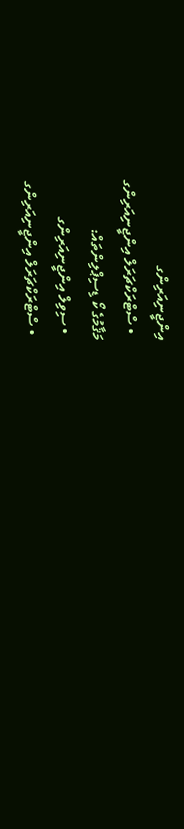އިންޖީނިއަރިންގ
  • ސްޓްރަކްޗަރަލް އިންޖީނިއަރިންގ
މަޤާމުގެ ކޯ ޑިސިޕްލިންތައް:
  • ސިވިލް އިންޖީނިއަރިންގ
  • ސްޓްރަކްޗަރަލް އިންޖީނިއަރިންގ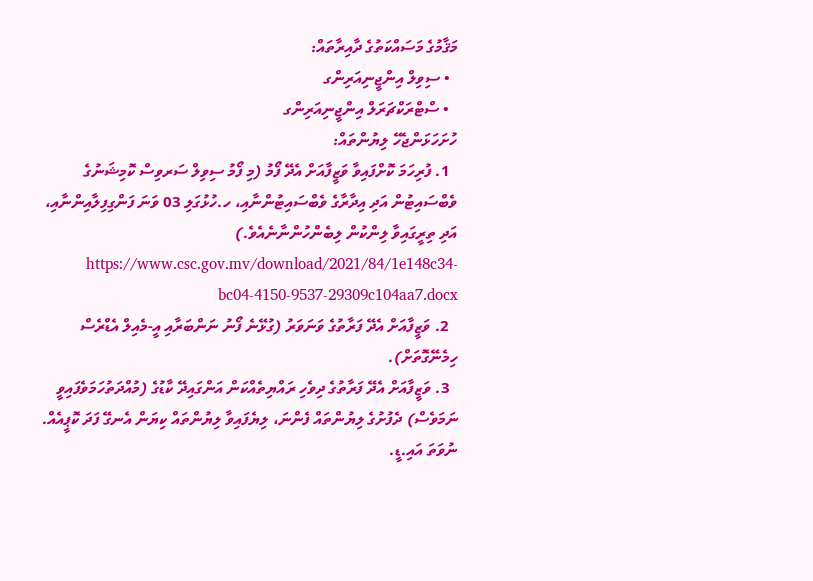މަޤާމުގެ މަސައްކަތުގެ ދާއިރާތައް:
  • ސިވިލް އިންޖީނިއަރިންގ
  • ސްޓްރަކްޗަރަލް އިންޖީނިއަރިންގ
ހުށަހަޅަންޖެހޭ ލިޔުންތައް:
  1. ފުރިހަމަ ކޮށްފައިވާ ވަޒީފާއަށް އެދޭ ފޯމު (މި ފޯމު ސިވިލް ސަރވިސް ކޮމިޝަނުގެ ވެބްސައިޓުން އަދި އިދާރާގެ ވެބްސައިޓުންނާއި، ހ.ހުޅުގަލި 03 ވަނަ ފަންގިފިލާއިންނާއި، އަދި ތިރީގައިވާ ލިންކުން ލިބެންހުންނާނެއެވެ.)  https://www.csc.gov.mv/download/2021/84/1e148c34-bc04-4150-9537-29309c104aa7.docx
  2. ވަޒީފާއަށް އެދޭ ފަރާތުގެ ވަނަވަރު (ގުޅޭނެ ފޯނު ނަންބަރާއި އީ-މެއިލް އެޑްރެސް ހިމެނޭގޮތަށް).
  3. ވަޒީފާއަށް އެދޭ ފަރާތުގެ ދިވެހި ރައްޔިތެއްކަން އަންގައިދޭ ކާޑުގެ (މުއްދަތުހަމަވެފައިވީ ނަމަވެސް) ދެފުށުގެ ލިޔުންތައް ފެންނަ، ލިޔެފައިވާ ލިޔުންތައް ކިޔަން އެނގޭ ފަދަ ކޮޕީއެއް. ނުވަތަ އައި.ޑީ.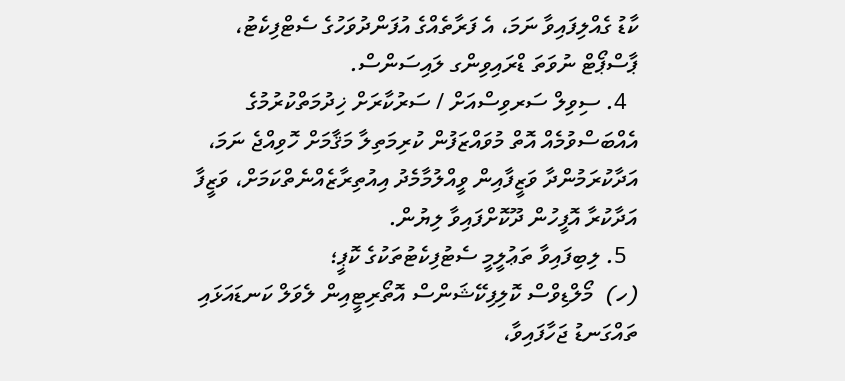ކާޑު ގެއްލިފައިވާ ނަމަ، އެ ފަރާތެއްގެ އުފަންދުވަހުގެ ސެޓްފިކެޓު، ޕާސްޕޯޓް ނުވަތަ ޑްރައިވިންގ ލައިސަންސް.
  4. ސިވިލް ސަރވިސްއަށް / ސަރުކާރަށް ޚިދުމަތްކުރުމުގެ އެއްބަސްވުމެއް އޮތް މުވައްޒަފުން ކުރިމަތިލާ މަޤާމަށް ހޮވިއްޖެ ނަމަ، އަދާކުރަމުންދާ ވަޒީފާއިން ވީއްލުމާމެދު އިއުތިރާޒެއްނެތްކަމަށް، ވަޒީފާ އަދާކުރާ އޮފީހުން ދޫކޮށްފައިވާ ލިޔުން.
  5. ލިބިފައިވާ ތަޢުލީމީ ސެޓުފިކެޓުތަކުގެ ކޮޕީ؛
(ހ)  މޯލްޑިވްސް ކޮލިފިކޭޝަންސް އޮތޯރިޓީއިން ލެވަލް ކަނޑައަޅައި ތައްގަނޑު ޖަހާފައިވާ،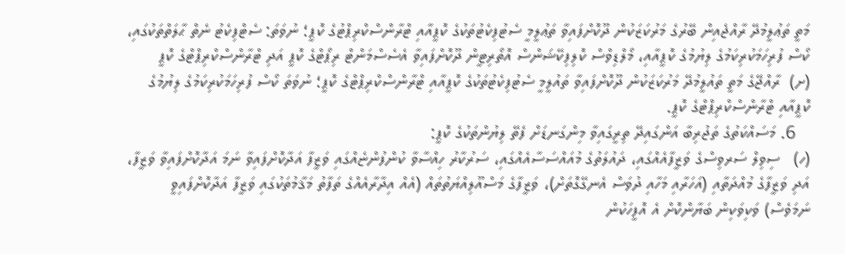މަތީ ތަޢުލީމުދޭ ރާއްޖެއިން ބޭރުގެ މަރުކަޒަކުން ދޫކޮށްފައިވާ ތަޢުލީމީ ސެޓުފިކެޓުތަކުގެ ކޮޕީއާއި ޓްރާންސްކްރިޕްޓުގެ ކޮޕީ؛ ނުވަތަ: ސެޓްފިކެޓު ނެތް ޙާލަތްތަކުގައި، ކޯސް ފުރިހަމަކުރިކަމުގެ ލިޔުމުގެ ކޮޕީއާއި، މޯލްޑިވްސް ކޮލިފިކޭޝަންސް އޮތޯރިޓީން ދޫކޮށްފައިވާ އެސެސްމަންޓް ރިޕޯޓްގެ ކޮޕީ އަދި ޓްރާންސްކްރިޕްޓްގެ ކޮޕީ
(ށ)  ރާއްޖޭގެ މަތީ ތައުލީމުދޭ މަރުކަޒަކުން ދޫކޮށްފައިވާ ތައުލީމީ ސެޓުފިކެޓުތަކުގެ ކޮޕީއާއި ޓްރާންސްކްރިޕްޓްގެ ކޮޕީ؛ ނުވަތަ ކޯސް ފުރިހަމަކުރިކަމުގެ ލިޔުމުގެ ކޮޕީއާއި ޓްރާންސްކްރިޕްޓްގެ ކޮޕީ.
   6. މަސައްކަތުގެ ތަޖުރިބާ އަންގައިދޭ ތިރީގައިވާ މިންގަނޑަށް ފެތޭ ލިޔުންތަކުގެ ކޮޕީ:
(ހ)   ސިވިލް ސަރވިސްގެ ވަޒީފާއެއްގައި، ދައުލަތުގެ މުއައްސަސާއެއްގައި، ސަރުކާރު ހިއްސާވާ ކުންފުންޏެއްގައި ވަޒީފާ އަދާކޮށްފައިވާ ނަމަ އަދާކޮށްފައިވާ ވަޒީފާ، އަދި ވަޒީފާގެ މުއްދަތާއި (އަހަރާއި މަހާއި ދުވަސް އެނގޭގޮތަށް)، ވަޒީފާގެ މަސްއޫލިއްޔަތުތައް (އެއް އިދާރާއެއްގެ ތަފާތު މަޤާމުތަކުގައި ވަޒީފާ އަދާކޮށްފައިވީ ނަމަވެސް) ވަކިވަކިން ބަޔާންކޮށް އެ އޮފީހަކުން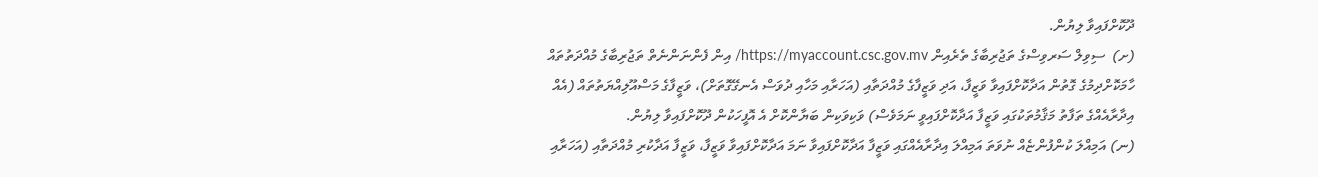ދޫކޮށްފައިވާ ލިޔުން.
(ށ)  ސިވިލް ސަރވިސްގެ ތަޖުރިބާގެ ތެރެއިން https://myaccount.csc.gov.mv/ އިން ފެންނަންނެތް ތަޖުރިބާގެ މުއްދަތުތައް ހާމަކޮށްދިމުގެ ގޮތުން އަދާކޮށްފައިވާ ވަޒީފާ، އަދި ވަޒީފާގެ މުއްދަތާއި (އަހަރާއި މަހާއި ދުވަސް އެނގޭގޮތަށް)، ވަޒީފާގެ މަސްއޫލިއްޔަތުތައް (އެއް އިދާރާއެއްގެ ތަފާތު މަޤާމުތަކުގައި ވަޒީފާ އަދާކޮށްފައިވީ ނަމަވެސް) ވަކިވަކިން ބަޔާންކޮށް އެ އޮފީހަކުން ދޫކޮށްފައިވާ ލިޔުން.
(ނ) އަމިއްލަ ކުންފުންޏެއް ނުވަތަ އަމިއްލަ އިދާރާއެއްގައި ވަޒީފާ އަދާކޮށްފައިވާ ނަމަ އަދާކޮށްފައިވާ ވަޒީފާ، ވަޒީފާ އަދާކުރި މުއްދަތާއި (އަހަރާއި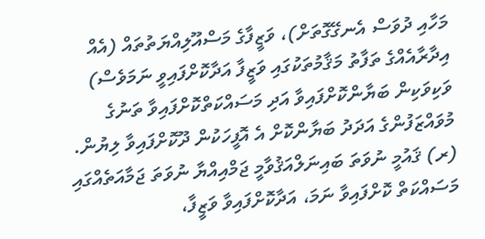މަހާއި ދުވަސް އެނގޭގޮތަށް)، ވަޒީފާގެ މަސްއޫލިއްޔަތުތައް (އެއް އިދާރާއެއްގެ ތަފާތު މަޤާމުތަކުގައި ވަޒީފާ އަދާކޮށްފައިވީ ނަމަވެސް) ވަކިވަކިން ބަޔާންކޮށްފައިވާ އަދި މަސައްކަތްކޮށްފައިވާ ތަނުގެ މުވައްޒަފުންގެ އަދަދު ބަޔާންކޮށް އެ އޮފީހަކުން ދޫކޮށްފައިވާ ލިޔުން.
(ރ) ޤައުމީ ނުވަތަ ބައިނަލްއަޤުވާމީ ޖަމްއިއްޔާ ނުވަތަ ޖަމާއަތެއްގައި މަސައްކަތް ކޮށްފައިވާ ނަމަ، އަދާކޮށްފައިވާ ވަޒީފާ،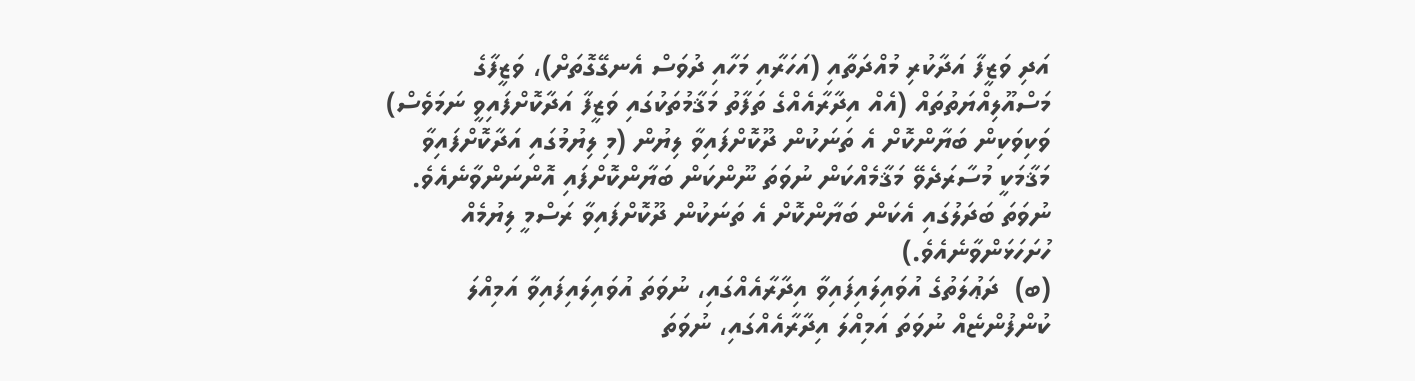އަދި ވަޒީފާ އަދާކުރި މުއްދަތާއި (އަހަރާއި މަހާއި ދުވަސް އެނގޭގޮތަށް)، ވަޒީފާގެ މަސްއޫލިއްޔަތުތައް (އެއް އިދާރާއެއްގެ ތަފާތު މަޤާމުތަކުގައި ވަޒީފާ އަދާކޮށްފައިވީ ނަމަވެސް) ވަކިވަކިން ބަޔާންކޮށް އެ ތަނަކުން ދޫކޮށްފައިވާ ލިޔުން (މި ލިޔުމުގައި އަދާކޮށްފައިވާ މަޤާމަކީ މުސާރަދެވޭ މަޤާމެއްކަން ނުވަތަ ނޫންކަން ބަޔާންކޮށްފައި އޮންނަންވާނެއެވެ. ނުވަތަ ބަދަލުގައި އެކަން ބަޔާންކޮށް އެ ތަނަކުން ދޫކޮށްފައިވާ ރަސްމީ ލިޔުމެއް ހުށަހަޅަންވާނެއެވެ.)
(ބ)  ދަޢުލަތުގެ އުވައިލައިފައިވާ އިދާރާއެއްގައި، ނުވަތަ އުވައިލައިފައިވާ އަމިއްލަ ކުންފުންޏެއް ނުވަތަ އަމިއްލަ އިދާރާއެއްގައި، ނުވަތަ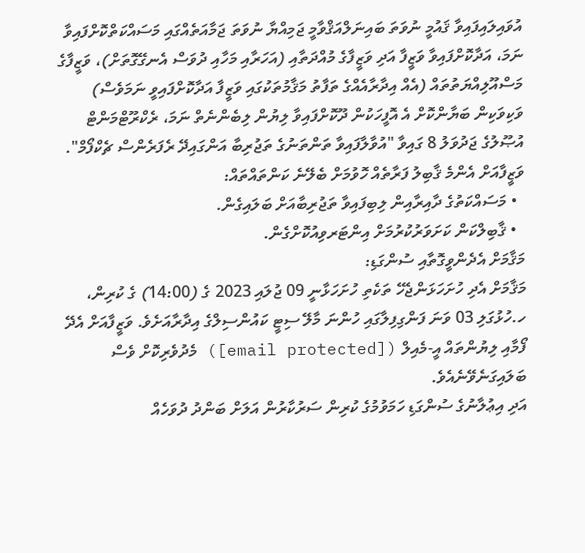އުވައިލައިފައިވާ ޤައުމީ ނުވަތަ ބައިނަލްއަޤްވާމީ ޖަމިއްޔާ ނުވަތަ ޖަމާއަތެއްގައި މަސައްކަތްކޮށްފައިވާ ނަމަ، އަދާކޮށްފައިވާ ވަޒީފާ އަދި ވަޒީފާގެ މުއްދަތާއި (އަހަރާއި މަހާއި ދުވަސް އެނގޭގޮތަށް)، ވަޒީފާގެ މަސްއޫލިއްޔަތުތައް (އެއް އިދާރާއެއްގެ ތަފާތު މަޤާމުތަކުގައި ވަޒީފާ އަދާކޮށްފައިވީ ނަމަވެސް) ވަކިވަކިން ބަޔާންކޮށް އެ އޮފީހަކުން ދޫކޮށްފައިވާ ލިޔުން ލިބެންނެތް ނަމަ، ރެކްރޫޓްމަންޓް އުޞޫލުގެ ޖަދުވަލު 8 ގައިވާ "އުވާލާފައިވާ ތަންތަނުގެ ތަޖުރިބާ އަންގައިދޭ ރެފަރެންސް ޗެކްފޯމް".
ވަޒީފާއަށް އެންމެ ޤާބިލު ފަރާތެއް ހޮވުމަށް ބެލޭނެ ކަންތައްތައް:
  • މަސައްކަތުގެ ދާއިރާއިން ލިބިފައިވާ ތަޖުރިބާއަށް ބަލައިގެން.
  • ޤާބިލްކަން ކަށަވަރުކުރުމަށް އިންޓަރވިއުކޮށްގެން.
މަޤާމަށް އެދެންވީގޮތާއި ސުންގަޑި:
މަޤާމަށް އެދި ހުށަހަޅަންޖެހޭ ތަކެތި ހުށަހަޅާނީ 09 ޖުލައި 2023 ގެ (14:00) ގެ ކުރިން، ހ.ހުޅުގަލި 03 ވަނަ ފަންގިފިލާގައި ހުންނަ މާލޭ ސިޓީ ކައުންސިލްގެ އިދާރާއަށެވެ. ވަޒީފާއަށް އެދޭ ފޯމާއި ލިޔުންތައް އީ-މެއިލް ([email protected]) މެދުވެރިކޮށް ވެސް ބަލައިގަނެވޭނެއެވެ.
އަދި އިޢުލާނުގެ ސުންގަޑި ހަމަވުމުގެ ކުރިން ސަރުކާރުން އަލަށް ބަންދު ދުވަހެއް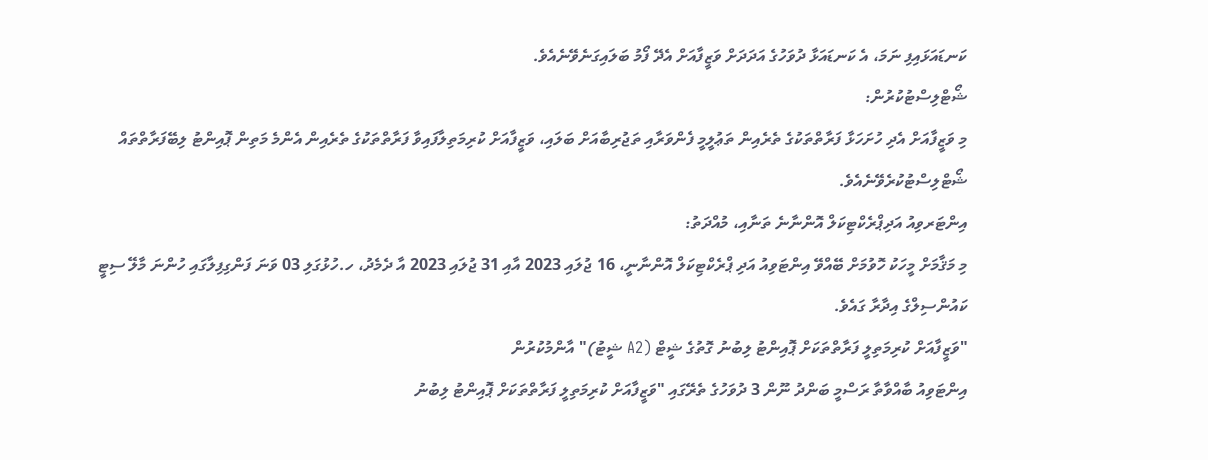ކަނޑައަޅައިފި ނަމަ، އެ ކަނޑައަޅާ ދުވަހުގެ އަދަދަށް ވަޒީފާއަށް އެދޭ ފޯމު ބަލައިގަނެވޭނެއެވެ.
ޝޯޓްލިސްޓުކުރުން:
މި ވަޒީފާއަށް އެދި ހުށަހަޅާ ފަރާތްތަކުގެ ތެރެއިން ތަޢުލީމީ ފެންވަރާއި ތަޖުރިބާއަށް ބަލައި، ވަޒީފާއަށް ކުރިމަތިލާފައިވާ ފަރާތްތަކުގެ ތެރެއިން އެންމެ މަތިން ޕޮއިންޓު ލިބޭފަރާތްތައް ޝޯޓްލިސްޓުކުރެވޭނެއެވެ.
އިންޓަރވިއު އަދިޕްރެކްޓިކަލް އޮންނާނެ ތަނާއި، މުއްދަތު:
މި މަޤާމަށް މީހަކު ހޮވުމަށް ބޭއްވޭ އިންޓަވިއު އަދި ޕްރެކްޓިކަލް އޮންނާނީ، 16 ޖުލައި 2023 އާއި 31 ޖުލައި 2023 އާ ދެމެދު، ހ.ހުޅުގަލި 03 ވަނަ ފަންގިފިލާގައި ހުންނަ މާލޭ ސިޓީ ކައުންސިލްގެ އިދާރާ ގައެވެ.
"ވަޒީފާއަށް ކުރިމަތިލީ ފަރާތްތަކަށް ޕޮއިންޓު ލިބުނު ގޮތުގެ ޝީޓް (A2 ޝީޓު)" އާންމުކުރުން
އިންޓަވިއު ބާއްވާތާ ރަސްމީ ބަންދު ނޫން 3 ދުވަހުގެ ތެރޭގައި "ވަޒީފާއަށް ކުރިމަތިލީ ފަރާތްތަކަށް ޕޮއިންޓު ލިބުނު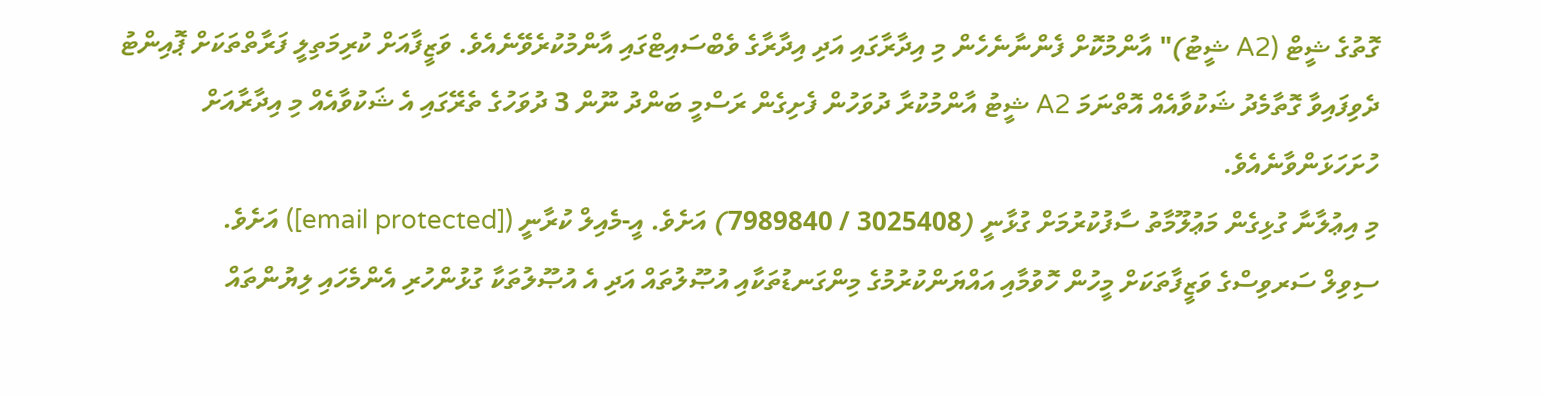ގޮތުގެ ޝީޓް (A2 ޝީޓު)" އާންމުކޮށް ފެންނާނެހެން މި އިދާރާގައި އަދި އިދާރާގެ ވެބްސައިޓްގައި އާންމުކުރެވޭނެއެވެ. ވަޒީފާއަށް ކުރިމަތިލީ ފަރާތްތަކަށް ޕޮއިންޓު ދެވިފައިވާ ގޮތާމެދު ޝަކުވާއެއް އޮތްނަމަ A2 ޝީޓު އާންމުކުރާ ދުވަހުން ފެށިގެން ރަސްމީ ބަންދު ނޫން 3 ދުވަހުގެ ތެރޭގައި އެ ޝަކުވާއެއް މި އިދާރާއަށް ހުށަހަޅަންވާނެއެވެ.
މި އިޢުލާނާ ގުޅިގެން މަޢުލޫމާތު ސާފުކުރުމަށް ގުޅާނީ (3025408 / 7989840) އަށެވެ. އީ-މެއިލް ކުރާނީ ([email protected]) އަށެވެ.
ސިވިލް ސަރވިސްގެ ވަޒީފާތަކަށް މީހުން ހޮވުމާއި އައްޔަންކުރުމުގެ މިންގަނޑުތަކާއި އުޞޫލުތައް އަދި އެ އުޞޫލުތަކާ ގުޅުންހުރި އެންމެހައި ލިޔުންތައް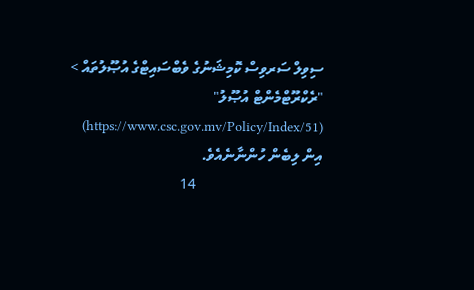ސިވިލް ސަރވިސް ކޮމިޝަނުގެ ވެބްސައިޓްގެ އުޞޫލުތައް > "ރެކްރޫޓްމެންޓް އުޞޫލު" (https://www.csc.gov.mv/Policy/Index/51) އިން ލިބެން ހުންނާނެއެވެ.
                                   14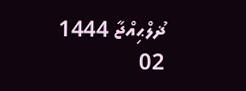ޛުލްޙިއްޖާ 1444
02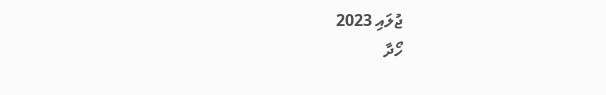ޖުލައި 2023
ހޯދާ